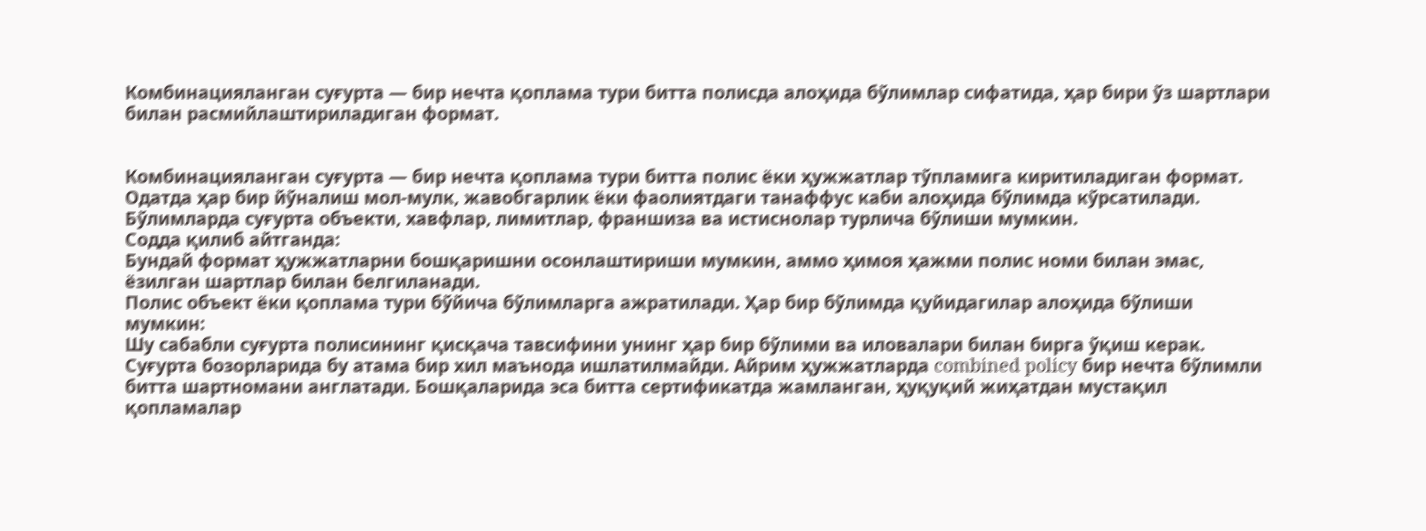Комбинацияланган суғурта — бир нечта қоплама тури битта полисда алоҳида бўлимлар сифатида, ҳар бири ўз шартлари билан расмийлаштириладиган формат.


Комбинацияланган суғурта — бир нечта қоплама тури битта полис ёки ҳужжатлар тўпламига киритиладиган формат. Одатда ҳар бир йўналиш мол-мулк, жавобгарлик ёки фаолиятдаги танаффус каби алоҳида бўлимда кўрсатилади. Бўлимларда суғурта объекти, хавфлар, лимитлар, франшиза ва истиснолар турлича бўлиши мумкин.
Содда қилиб айтганда:
Бундай формат ҳужжатларни бошқаришни осонлаштириши мумкин, аммо ҳимоя ҳажми полис номи билан эмас, ёзилган шартлар билан белгиланади.
Полис объект ёки қоплама тури бўйича бўлимларга ажратилади. Ҳар бир бўлимда қуйидагилар алоҳида бўлиши мумкин:
Шу сабабли суғурта полисининг қисқача тавсифини унинг ҳар бир бўлими ва иловалари билан бирга ўқиш керак.
Суғурта бозорларида бу атама бир хил маънода ишлатилмайди. Айрим ҳужжатларда combined policy бир нечта бўлимли битта шартномани англатади. Бошқаларида эса битта сертификатда жамланган, ҳуқуқий жиҳатдан мустақил қопламалар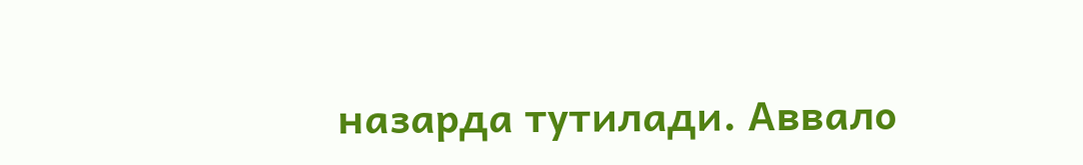назарда тутилади. Аввало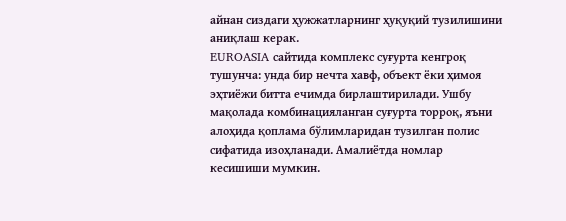айнан сиздаги ҳужжатларнинг ҳуқуқий тузилишини аниқлаш керак.
EUROASIA сайтида комплекс суғурта кенгроқ тушунча: унда бир нечта хавф, объект ёки ҳимоя эҳтиёжи битта ечимда бирлаштирилади. Ушбу мақолада комбинацияланган суғурта торроқ, яъни алоҳида қоплама бўлимларидан тузилган полис сифатида изоҳланади. Амалиётда номлар кесишиши мумкин.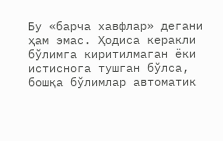Бу «барча хавфлар» дегани ҳам эмас. Ҳодиса керакли бўлимга киритилмаган ёки истиснога тушган бўлса, бошқа бўлимлар автоматик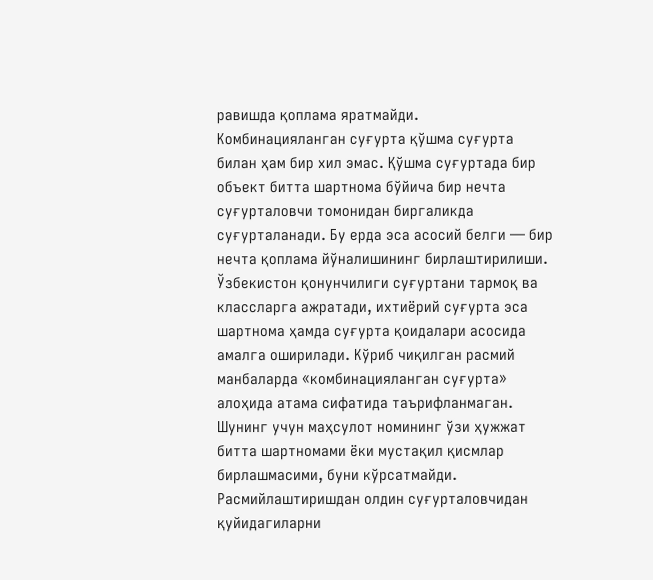равишда қоплама яратмайди.
Комбинацияланган суғурта қўшма суғурта билан ҳам бир хил эмас. Қўшма суғуртада бир объект битта шартнома бўйича бир нечта суғурталовчи томонидан биргаликда суғурталанади. Бу ерда эса асосий белги — бир нечта қоплама йўналишининг бирлаштирилиши.
Ўзбекистон қонунчилиги суғуртани тармоқ ва классларга ажратади, ихтиёрий суғурта эса шартнома ҳамда суғурта қоидалари асосида амалга оширилади. Кўриб чиқилган расмий манбаларда «комбинацияланган суғурта» алоҳида атама сифатида таърифланмаган. Шунинг учун маҳсулот номининг ўзи ҳужжат битта шартномами ёки мустақил қисмлар бирлашмасими, буни кўрсатмайди.
Расмийлаштиришдан олдин суғурталовчидан қуйидагиларни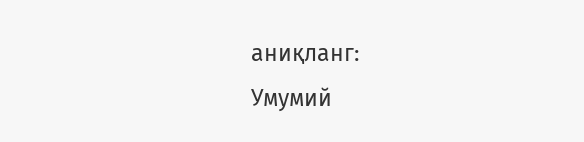аниқланг:
Умумий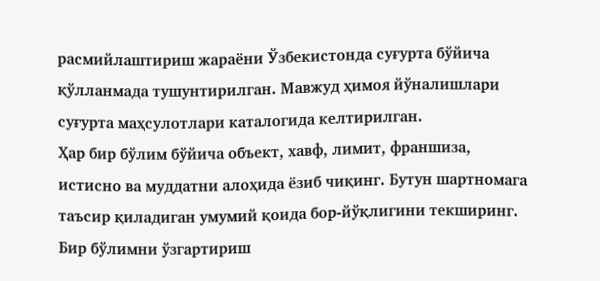расмийлаштириш жараёни Ўзбекистонда суғурта бўйича қўлланмада тушунтирилган. Мавжуд ҳимоя йўналишлари суғурта маҳсулотлари каталогида келтирилган.
Ҳар бир бўлим бўйича объект, хавф, лимит, франшиза, истисно ва муддатни алоҳида ёзиб чиқинг. Бутун шартномага таъсир қиладиган умумий қоида бор-йўқлигини текширинг. Бир бўлимни ўзгартириш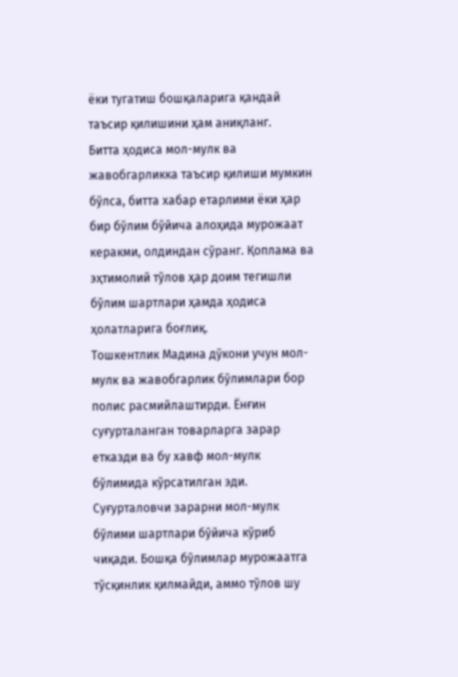ёки тугатиш бошқаларига қандай таъсир қилишини ҳам аниқланг.
Битта ҳодиса мол-мулк ва жавобгарликка таъсир қилиши мумкин бўлса, битта хабар етарлими ёки ҳар бир бўлим бўйича алоҳида мурожаат керакми, олдиндан сўранг. Қоплама ва эҳтимолий тўлов ҳар доим тегишли бўлим шартлари ҳамда ҳодиса ҳолатларига боғлиқ.
Тошкентлик Мадина дўкони учун мол-мулк ва жавобгарлик бўлимлари бор полис расмийлаштирди. Ёнғин суғурталанган товарларга зарар етказди ва бу хавф мол-мулк бўлимида кўрсатилган эди.
Суғурталовчи зарарни мол-мулк бўлими шартлари бўйича кўриб чиқади. Бошқа бўлимлар мурожаатга тўсқинлик қилмайди, аммо тўлов шу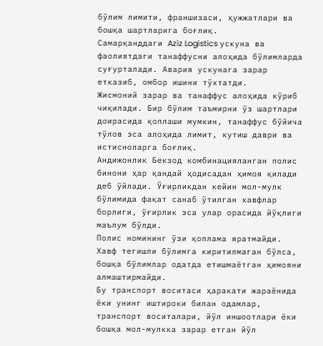бўлим лимити, франшизаси, ҳужжатлари ва бошқа шартларига боғлиқ.
Самарқанддаги Aziz Logistics ускуна ва фаолиятдаги танаффусни алоҳида бўлимларда суғурталади. Авария ускунага зарар етказиб, омбор ишини тўхтатди.
Жисмоний зарар ва танаффус алоҳида кўриб чиқилади. Бир бўлим таъмирни ўз шартлари доирасида қоплаши мумкин, танаффус бўйича тўлов эса алоҳида лимит, кутиш даври ва истисноларга боғлиқ.
Андижонлик Бекзод комбинацияланган полис бинони ҳар қандай ҳодисадан ҳимоя қилади деб ўйлади. Ўғирликдан кейин мол-мулк бўлимида фақат санаб ўтилган хавфлар борлиги, ўғирлик эса улар орасида йўқлиги маълум бўлди.
Полис номининг ўзи қоплама яратмайди. Хавф тегишли бўлимга киритилмаган бўлса, бошқа бўлимлар одатда етишмаётган ҳимояни алмаштирмайди.
Бу транспорт воситаси ҳаракати жараёнида ёки унинг иштироки билан одамлар, транспорт воситалари, йўл иншоотлари ёки бошқа мол-мулкка зарар етган йўл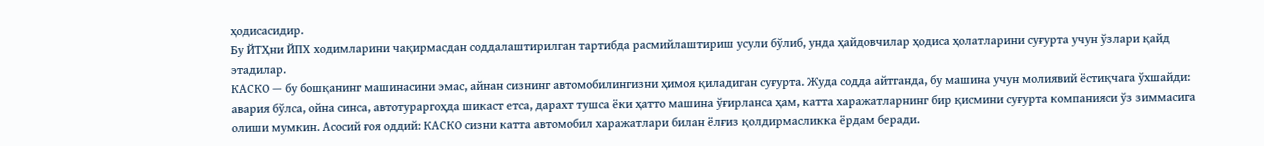ҳодисасидир.
Бу ЙТҲни ЙПХ ходимларини чақирмасдан соддалаштирилган тартибда расмийлаштириш усули бўлиб, унда ҳайдовчилар ҳодиса ҳолатларини суғурта учун ўзлари қайд этадилар.
КАСКО — бу бошқанинг машинасини эмас, айнан сизнинг автомобилингизни ҳимоя қиладиган суғурта. Жуда содда айтганда, бу машина учун молиявий ёстиқчага ўхшайди: авария бўлса, ойна синса, автотураргоҳда шикаст етса, дарахт тушса ёки ҳатто машина ўғирланса ҳам, катта харажатларнинг бир қисмини суғурта компанияси ўз зиммасига олиши мумкин. Асосий ғоя оддий: КАСКО сизни катта автомобил харажатлари билан ёлғиз қолдирмасликка ёрдам беради.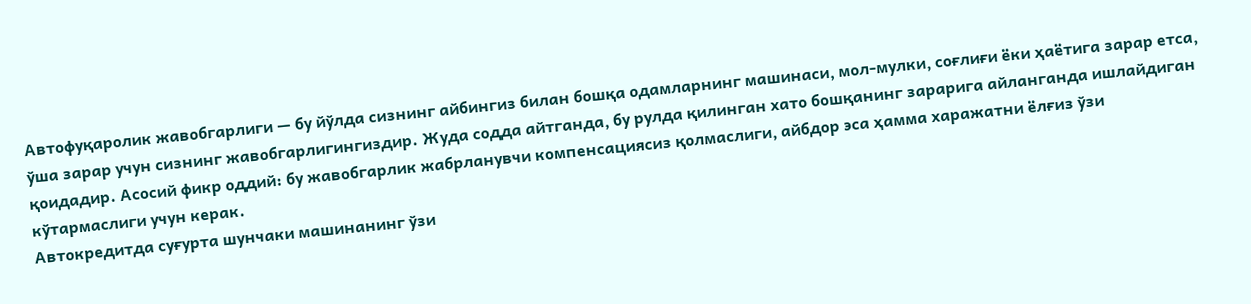Автофуқаролик жавобгарлиги — бу йўлда сизнинг айбингиз билан бошқа одамларнинг машинаси, мол-мулки, соғлиғи ёки ҳаётига зарар етса, ўша зарар учун сизнинг жавобгарлигингиздир. Жуда содда айтганда, бу рулда қилинган хато бошқанинг зарарига айланганда ишлайдиган қоидадир. Асосий фикр оддий: бу жавобгарлик жабрланувчи компенсациясиз қолмаслиги, айбдор эса ҳамма харажатни ёлғиз ўзи кўтармаслиги учун керак.
Автокредитда суғурта шунчаки машинанинг ўзи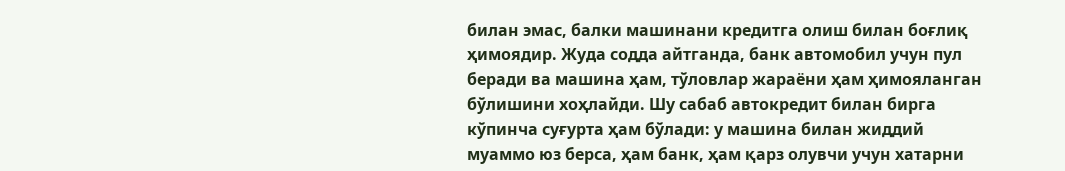билан эмас, балки машинани кредитга олиш билан боғлиқ ҳимоядир. Жуда содда айтганда, банк автомобил учун пул беради ва машина ҳам, тўловлар жараёни ҳам ҳимояланган бўлишини хоҳлайди. Шу сабаб автокредит билан бирга кўпинча суғурта ҳам бўлади: у машина билан жиддий муаммо юз берса, ҳам банк, ҳам қарз олувчи учун хатарни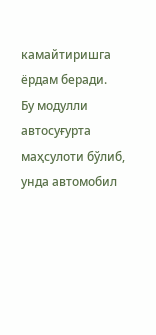камайтиришга ёрдам беради.
Бу модулли автосуғурта маҳсулоти бўлиб, унда автомобил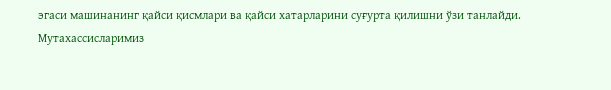эгаси машинанинг қайси қисмлари ва қайси хатарларини суғурта қилишни ўзи танлайди.
Мутахассисларимиз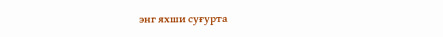энг яхши суғурта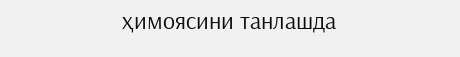ҳимоясини танлашда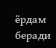ёрдам беради